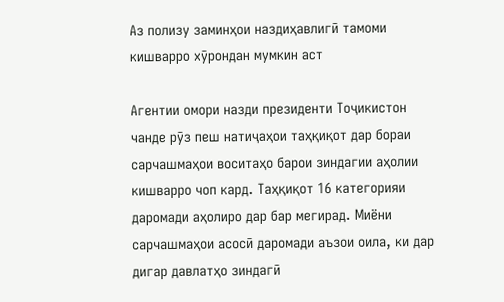Аз полизу заминҳои наздиҳавлигӣ тамоми кишварро хӯрондан мумкин аст

Агентии омори назди президенти Тоҷикистон чанде рӯз пеш натиҷаҳои таҳқиқот дар бораи сарчашмаҳои воситаҳо барои зиндагии аҳолии кишварро чоп кард. Таҳқиқот 16 категорияи даромади аҳолиро дар бар мегирад. Миёни сарчашмаҳои асосӣ даромади аъзои оила, ки дар дигар давлатҳо зиндагӣ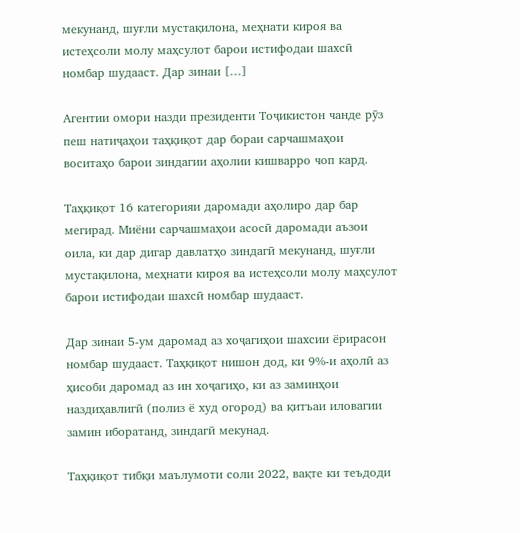мекунанд, шуғли мустақилона, меҳнати кироя ва истеҳсоли молу маҳсулот барои истифодаи шахсӣ номбар шудааст. Дар зинаи […]

Агентии омори назди президенти Тоҷикистон чанде рӯз пеш натиҷаҳои таҳқиқот дар бораи сарчашмаҳои воситаҳо барои зиндагии аҳолии кишварро чоп кард.

Таҳқиқот 16 категорияи даромади аҳолиро дар бар мегирад. Миёни сарчашмаҳои асосӣ даромади аъзои оила, ки дар дигар давлатҳо зиндагӣ мекунанд, шуғли мустақилона, меҳнати кироя ва истеҳсоли молу маҳсулот барои истифодаи шахсӣ номбар шудааст.

Дар зинаи 5-ум даромад аз хоҷагиҳои шахсии ёрирасон номбар шудааст. Таҳқиқот нишон дод, ки 9%-и аҳолӣ аз ҳисоби даромад аз ин хоҷагиҳо, ки аз заминҳои наздиҳавлигӣ (полиз ё худ огород) ва қитъаи иловагии замин иборатанд, зиндагӣ мекунад.

Таҳқиқот тибқи маълумоти соли 2022, вақте ки теъдоди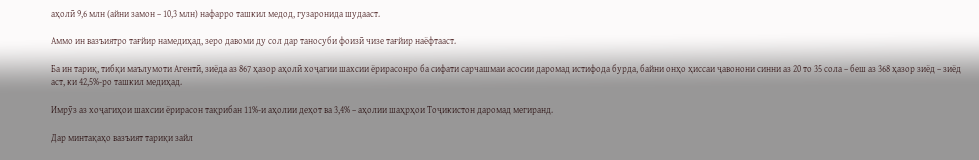аҳолӣ 9,6 млн (айни замон – 10,3 млн) нафарро ташкил медод, гузаронида шудааст.

Аммо ин вазъиятро тағйир намедиҳад, зеро давоми ду сол дар таносуби фоизӣ чизе тағйир наёфтааст.

Ба ин тариқ, тибқи маълумоти Агентӣ, зиёда аз 867 ҳазор аҳолӣ хоҷагии шахсии ёрирасонро ба сифати сарчашмаи асосии даромад истифода бурда, байни онҳо ҳиссаи ҷавонони синни аз 20 то 35 сола – беш аз 368 ҳазор зиёд – зиёд аст, ки 42,5%-ро ташкил медиҳад.

Имрӯз аз хоҷагиҳои шахсии ёрирасон тақрибан 11%-и аҳолии деҳот ва 3,4% – аҳолии шаҳрҳои Тоҷикистон даромад мегиранд.

Дар минтақаҳо вазъият тариқи зайл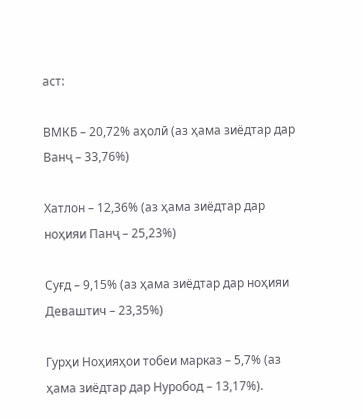аст:

ВМКБ – 20,72% аҳолӣ (аз ҳама зиёдтар дар Ванҷ – 33,76%)

Хатлон – 12,36% (аз ҳама зиёдтар дар ноҳияи Панҷ – 25,23%)

Суғд – 9,15% (аз ҳама зиёдтар дар ноҳияи Деваштич – 23,35%)

Гурҳи Ноҳияҳои тобеи марказ – 5,7% (аз ҳама зиёдтар дар Нуробод – 13,17%).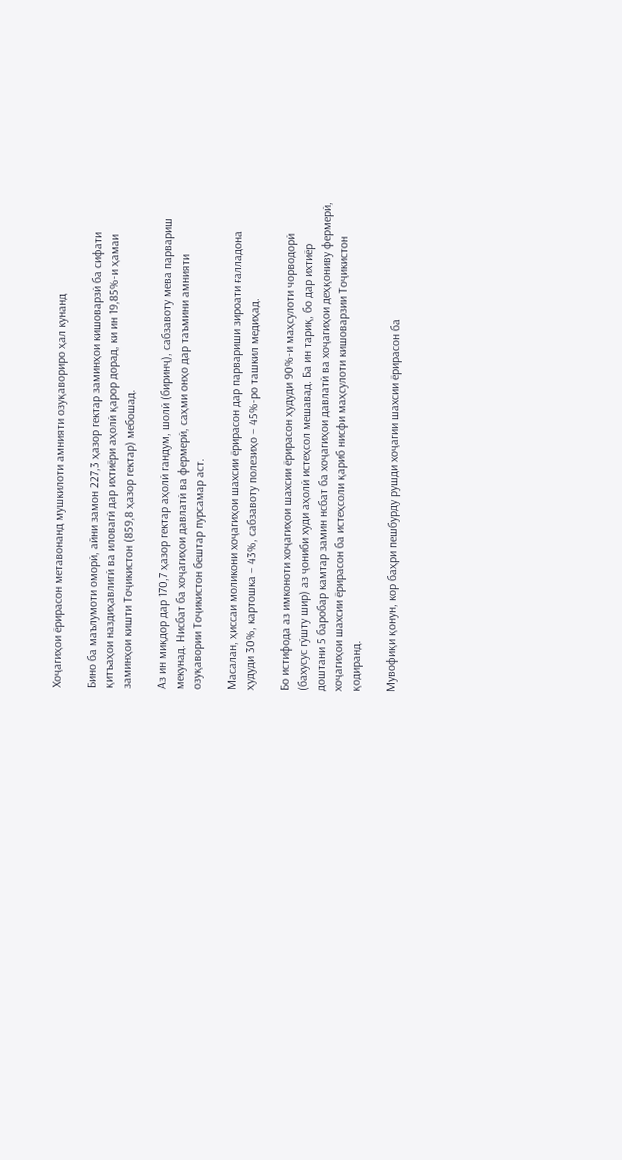Хоҷагиҳои ёрирасон метавонанд мушкилоти амнияти озуқавориро ҳал кунанд

Бино ба маълумоти оморӣ, айни замон 227,3 ҳазор гектар заминҳои кишоварзӣ ба сифати қитъаҳои наздиҳавлигӣ ва иловагӣ дар ихтиёри аҳолӣ қарор дорад, ки ин 19,85%-и ҳамаи заминҳои кишти Тоҷикистон (859,8 ҳазор гектар) мебошад.

Аз ин миқдор дар 170,7 ҳазор гектар аҳолӣ гандум, шолӣ (биринҷ), сабзавоту мева парвариш мекунад. Нисбат ба хоҷагиҳои давлатӣ ва фермерӣ, саҳми онҳо дар таъмини амнияти озуқавории Тоҷикистон бештар пурсамар аст.

Масалан, ҳиссаи моликони хоҷагиҳои шахсии ёрирасон дар парвариши зироати ғалладона ҳудуди 30%, картошка – 43%, сабзавоту полезиҳо – 45%-ро ташкил медиҳад.

Бо истифода аз имконоти хоҷагиҳои шахсии ёрирасон ҳудуди 90%-и маҳсулоти чорводорӣ (бахусус гӯшту шир) аз ҷониби худи аҳолӣ истеҳсол мешавад. Ба ин тариқ, бо дар ихтиёр доштани 5 баробар камтар замин нсбат ба хоҷагиҳои давлатӣ ва хоҷагиҳои деҳқониву фермерӣ, хоҷагиҳои шахсии ёрирасон ба истеҳсоли қариб нисфи маҳсулоти кишоварзии Тоҷикистон қодиранд.

Мувофиқи қонун, кор баҳри пешбурду рушди хоҷагии шахсии ёрирасон ба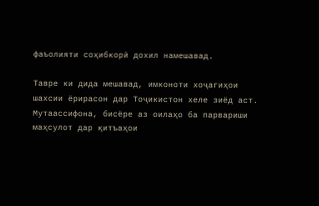фаъолияти соҳибкорӣ дохил намешавад.

Тавре ки дида мешавад, имконоти хоҷагиҳои шахсии ёрирасон дар Тоҷикистон хеле зиёд аст. Мутаассифона, бисёре аз оилаҳо ба парвариши маҳсулот дар қитъаҳои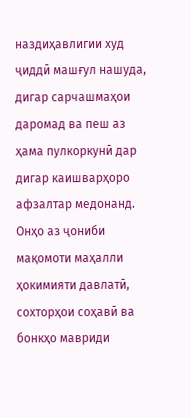наздиҳавлигии худ ҷиддӣ машғул нашуда, дигар сарчашмаҳои даромад ва пеш аз ҳама пулкоркунӣ дар дигар каишварҳоро афзалтар медонанд. Онҳо аз ҷониби мақомоти маҳалли ҳокимияти давлатӣ, сохторҳои соҳавӣ ва бонкҳо мавриди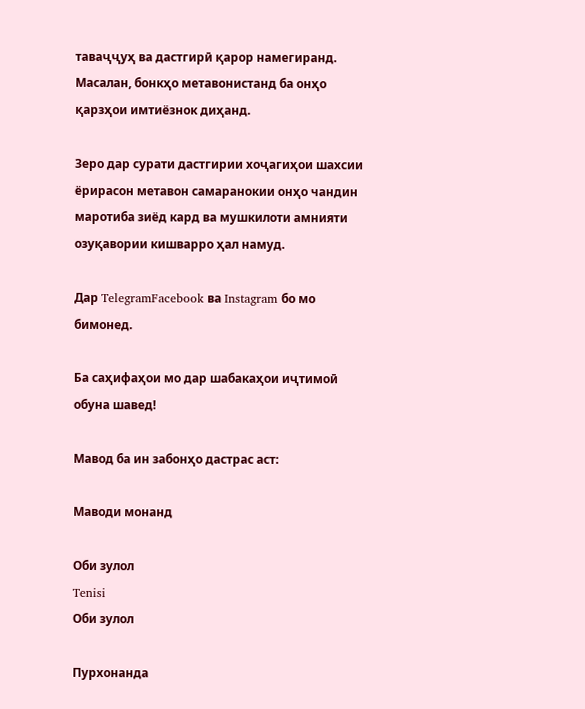таваҷҷуҳ ва дастгирӣ қарор намегиранд. Масалан, бонкҳо метавонистанд ба онҳо қарзҳои имтиёзнок диҳанд.

Зеро дар сурати дастгирии хоҷагиҳои шахсии ёрирасон метавон самаранокии онҳо чандин маротиба зиёд кард ва мушкилоти амнияти озуқавории кишварро ҳал намуд.

Дар TelegramFacebook ва Instagram бо мо бимонед.

Ба саҳифаҳои мо дар шабакаҳои иҷтимоӣ обуна шавед!

Мавод ба ин забонҳо дастрас аст:

Маводи монанд

Оби зулол
Tenisi
Оби зулол

Пурхонанда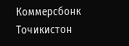Коммерсбонк Точикистон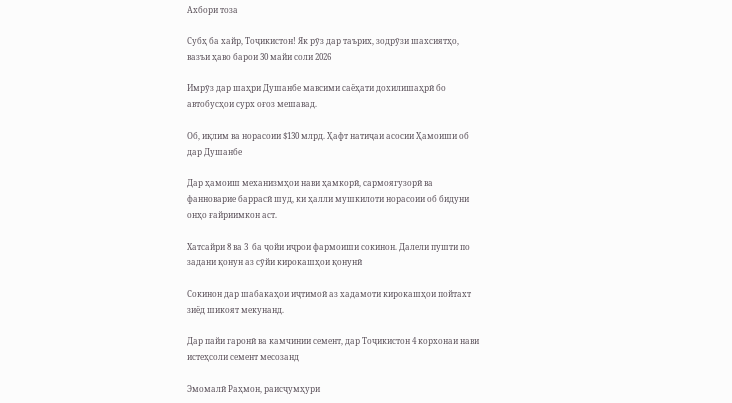Ахбори тоза

Субҳ ба хайр, Тоҷикистон! Як рӯз дар таърих, зодрӯзи шахсиятҳо, вазъи ҳаво барои 30 майи соли 2026

Имрӯз дар шаҳри Душанбе мавсими саёҳати дохилишаҳрӣ бо автобусҳои сурх оғоз мешавад.

Об, иқлим ва норасоии $130 млрд. Ҳафт натиҷаи асосии Ҳамоиши об дар Душанбе

Дар ҳамоиш механизмҳои нави ҳамкорӣ, сармоягузорӣ ва фанноварие баррасӣ шуд, ки ҳалли мушкилоти норасоии об бидуни онҳо ғайриимкон аст.

Хатсайри 8 ва 3  ба ҷойи иҷрои фармоиши сокинон. Далели пушти по задани қонун аз сӯйи кирокашҳои қонунӣ

Сокинон дар шабакаҳои иҷтимоӣ аз хадамоти кирокашҳои пойтахт зиёд шикоят мекунанд.

Дар пайи гаронӣ ва камчинии семент, дар Тоҷикистон 4 корхонаи нави истеҳсоли семент месозанд

Эмомалӣ Раҳмон, раисҷумҳури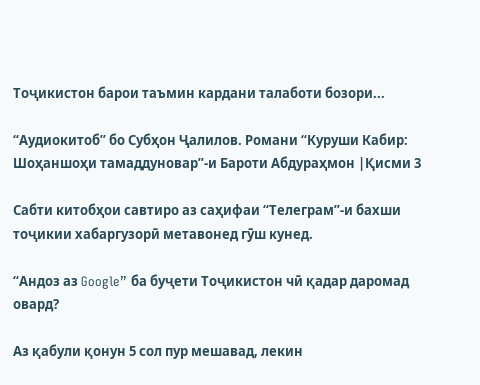Тоҷикистон барои таъмин кардани талаботи бозори...

“Аудиокитоб” бо Субҳон Ҷалилов. Романи “Куруши Кабир: Шоҳаншоҳи тамаддуновар”-и Бароти Абдураҳмон |Қисми 3

Cабти китобҳои савтиро аз саҳифаи “Телеграм”-и бахши тоҷикии хабаргузорӣ метавонед гӯш кунед.

“Андоз аз Google” ба буҷети Тоҷикистон чӣ қадар даромад овард?

Аз қабули қонун 5 сол пур мешавад, лекин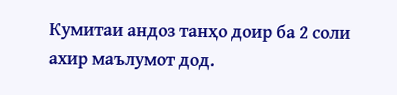Кумитаи андоз танҳо доир ба 2 соли ахир маълумот дод.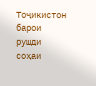Тоҷикистон барои рушди соҳаи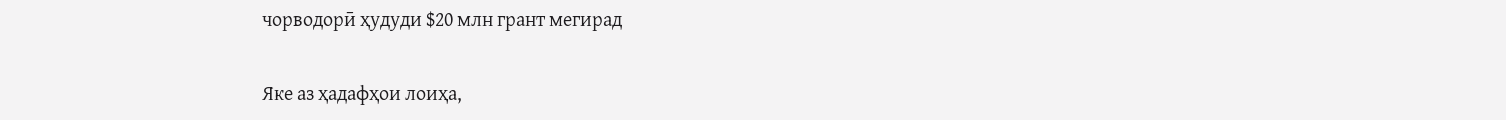чорводорӣ ҳудуди $20 млн грант мегирад

Яке аз ҳадафҳои лоиҳа,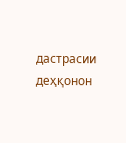дастрасии деҳқонон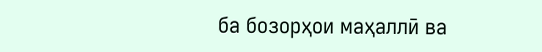ба бозорҳои маҳаллӣ ва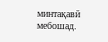минтақавӣ мебошад.